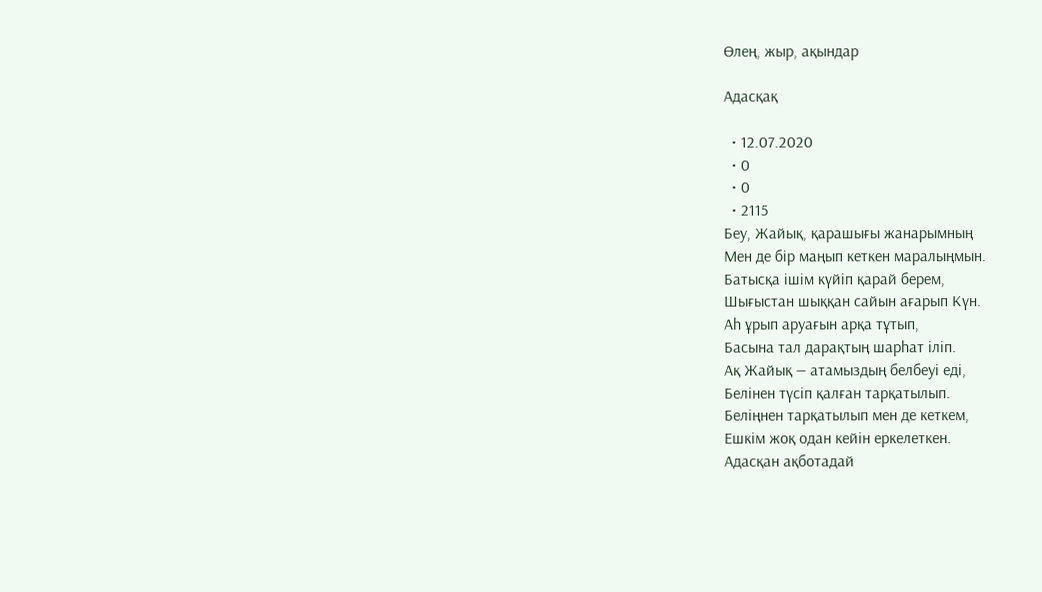Өлең, жыр, ақындар

Адасқақ

  • 12.07.2020
  • 0
  • 0
  • 2115
Беу, Жайық, қарашығы жанарымның
Мен де бір маңып кеткен маралыңмын.
Батысқа ішім күйіп қарай берем,
Шығыстан шыққан сайын ағарып Күн.
Аһ ұрып аруағын арқа тұтып,
Басына тал дарақтың шарһат іліп.
Ақ Жайық — атамыздың белбеуі еді,
Белінен түсіп қалған тарқатылып.
Беліңнен тарқатылып мен де кеткем,
Ешкім жоқ одан кейін еркелеткен.
Адасқан ақботадай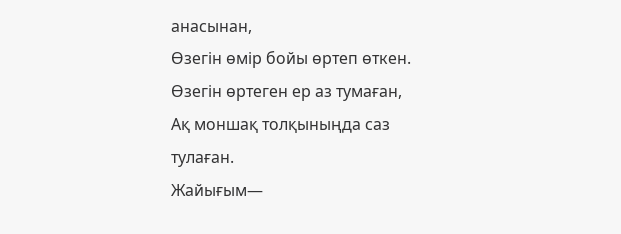анасынан,
Өзегін өмір бойы өртеп өткен.
Өзегін өртеген ер аз тумаған,
Ақ моншақ толқыныңда саз тулаған.
Жайығым—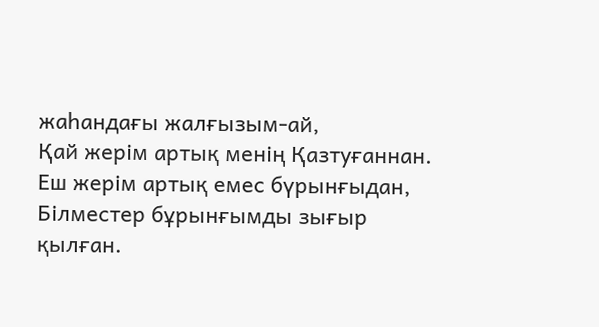жаһандағы жалғызым-ай,
Қай жерім артық менің Қазтуғаннан.
Еш жерім артық емес бүрынғыдан,
Білместер бұрынғымды зығыр қылған.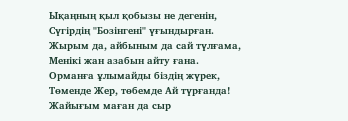Ықаңның қыл қобызы не дегенін,
Сүгірдің "Бозінгені" үғындырған.
Жырым да, айбыным да сай түлғама,
Менікі жан азабын айту ғана.
Орманға ұлымайды біздің жүрек,
Төменде Жер, төбемде Ай түрғанда!
Жайығым маған да сыр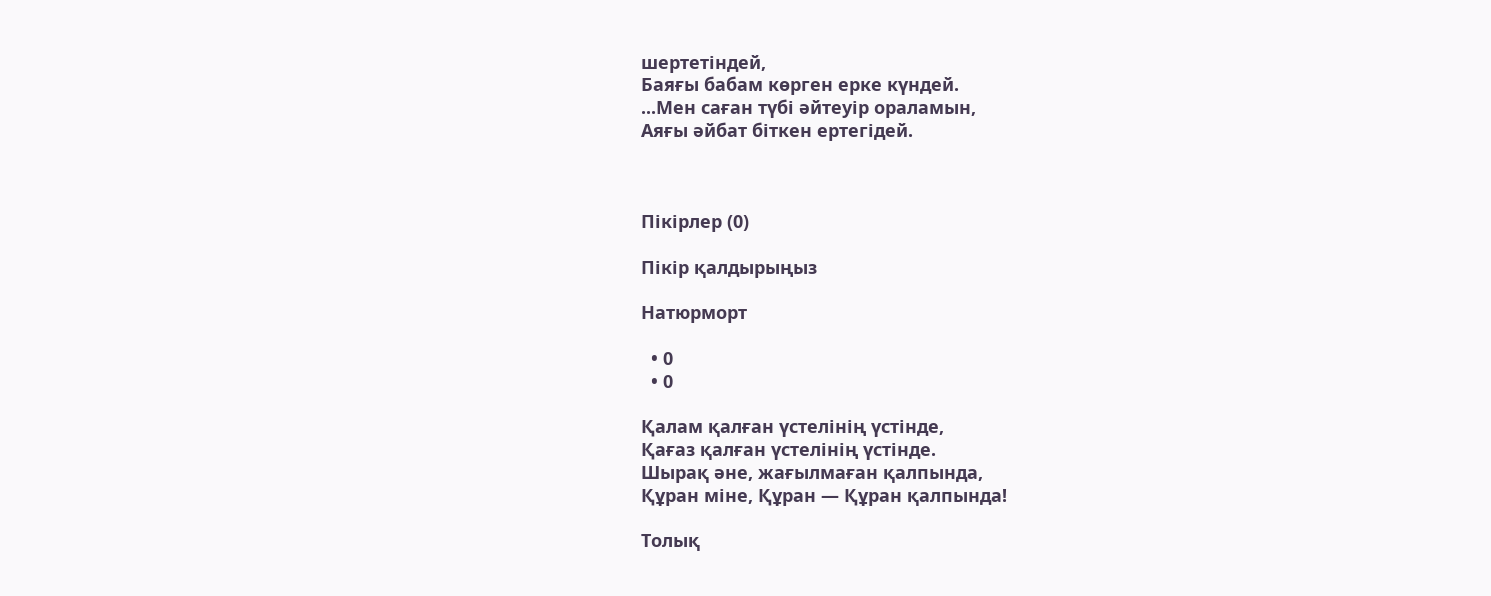шертетіндей,
Баяғы бабам көрген ерке күндей.
...Мен саған түбі әйтеуір ораламын,
Аяғы әйбат біткен ертегідей.



Пікірлер (0)

Пікір қалдырыңыз

Натюрморт

  • 0
  • 0

Қалам қалған үстелінің үстінде,
Қағаз қалған үстелінің үстінде.
Шырақ әне, жағылмаған қалпында,
Құран міне, Құран — Құран қалпында!

Толық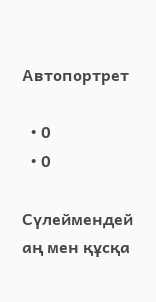Автопортрет

  • 0
  • 0

Сүлеймендей аң мен құсқа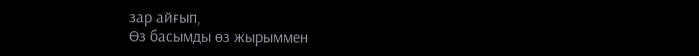зар айғып,
Өз басымды өз жырыммен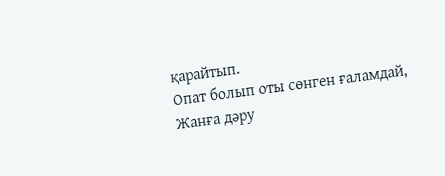қарайтып.
Опат болып оты сөнген ғаламдай,
Жанға дәру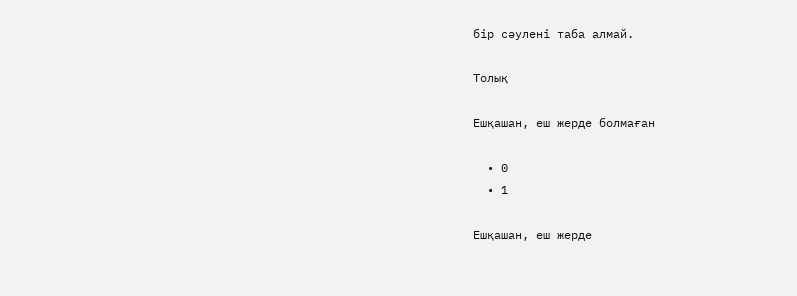бір сәулені таба алмай.

Толық

Ешқашан, еш жерде болмаған

  • 0
  • 1

Ешқашан, еш жерде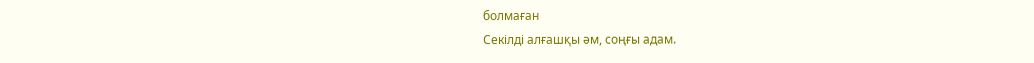болмаған
Секілді алғашқы әм, соңғы адам.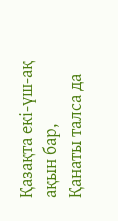Қазақта екі-үш-ақ ақын бар,
Қанаты талса да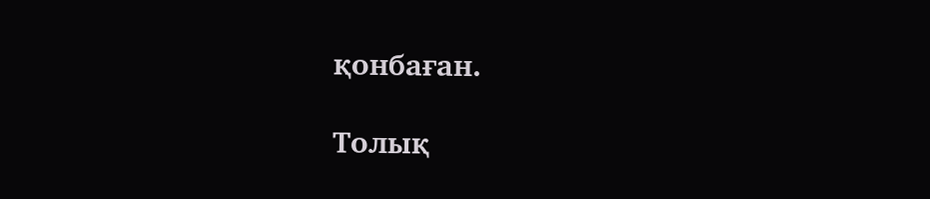қонбаған.

Толық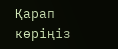Қарап көріңіз